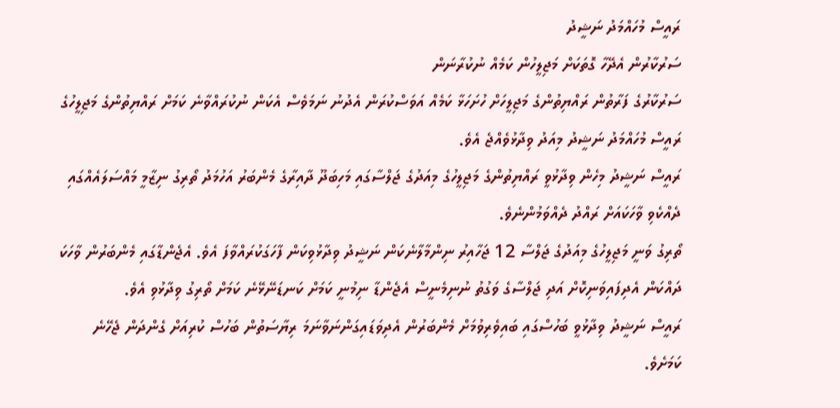ރައީސް މުހައްމަދު ނަޝީދު
ސަރުކާރުން އެދޭހާ ގޮތަކަށް މަޖިލީހުން ކަމެއް ނުކުރާނަން
ސަރުކާރުގެ ފަރާތުން ރައްޔިތުންގެ މަޖިލީހަށް ހުށަހަޅާ ކަމެއް އަވަސްކުރަން އެދުނު ނަމަވެސް އެކަން ނުކުރައްވާނެ ކަމަށް ރައްޔިތުންގެ މަޖިލީހުގެ ރައީސް މުހައްމަދު ނަޝީދު މިއަދު ވިދާޅުވެއްޖެ އެވެ.
ރައީސް ނަޝީދު މިހެން ވިދާޅުވީ ރައްޔިތުންގެ މަޖިލީހުގެ މިއަދުގެ ޖަލްސާގައި މަހިބަދޫ ދާއިރާގެ މެންބަރު އަހުމަދު ތޯރިގު ނިޒާމީ މައްސަލައެއްގައި ދެއްކެވި ވާހަކައަށް ރައްދު ދެއްވަމުންނެވެ.
ތޯރިގު ވަނީ މަޖިލީހުގެ މިއަދުގެ ޖަލްސާ 12 ޖަހާއިރު ނިންމާލާނެކަން ނަޝީދު ވިދާޅުވިކަން ފާހަގަކުރައްވާފަ އެވެ. އެޖެންޑާގައި މެންބަރުން ވާހަކަ ދައްކަން އެދިފައިވަނިކޮށް އަދި ޖަލްސާގެ ވަގުތު ނުނިމެނީސް އެޖެންޑާ ނިމުނީ ކަމަށް ކަނޑަނޭޅޭނެ ކަމަށް ތޯރިގު ވިދާޅުވި އެވެ.
ރައީސް ނަޝީދު ވިދާޅުވީ ބަހުސްގައި ބައިވެރިވުމަށް މެންބަރުން އެދިވަޑައިގަންނަވާނަމަ ރިޔާސަތުން ބަހުސް ކުރިއަށް ގެންދަން ޖެހޭނެ ކަމަށެވެ.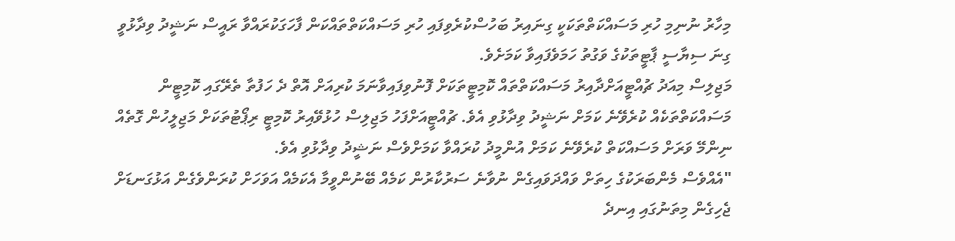މިހާރު ނުނިމި ހުރި މަސައްކަތްތަކަކީ ގިނައިރު ބަހުސްކުރެވިފައި ހުރި މަސައްކަތްތައްކަން ފާހަގަކުރައްވާ ރައީސް ނަޝީދު ވިދާޅުވީ ގިނަ ސިޔާސީ ޕާޓީތަކުގެ ވަގުތު ހަމަވެފައިވާ ކަމަށެވެ.
މަޖިލިސް މިއަދު ޗުއްޓީއަށްދާއިރު މަސައްކަތްތައް ކޮމިޓީތަކަށް ފޮނުވިފައިވާނަމަ ކުރިއަށް އޮތް ދެ ހަފުތާ ތެރޭގައި ކޮމިޓީން މަސައްކަތްތަކެއް ކުރެވޭނެ ކަމަށް ނަޝީދު ވިދާޅުވި އެވެ. ޗުއްޓީއަށްފަހު މަޖިލިސް ހުޅުވޭއިރު ކޮމިޓީ ރިޕޯޓުތަކަށް މަޖިލީހުން ގޮތެއް ނިންމޭ ވަރަށް މަސައްކަތް ކުރެވޭނެ ކަމަށް އުންމީދު ކުރައްވާ ކަމަށްވެސް ނަޝީދު ވިދާޅުވި އެވެ.
"އެއްވެސް މެންބަރަކުގެ ހިތަށް ވައްދަވައިގެން ނުވާނެ ސަރުކާރުން ކަމެއް ބޭނުންވީމާ އެކަމެއް އަވަހަށް ކުރަންވެގެން އަޅުގަނޑަށް ޖެހިގެން މިތަނުގައި އިނދެ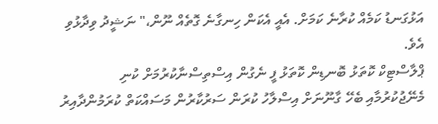އަޅުގަނޑު ކަމެއް ކުރާނެ ކަމަށް. އެއީ އެކަން ހިނގާނެ ގޮތެއް ނޫން،" ނަޝީދު ވިދާޅުވި އެވެ.
ޕްލާސްޓިކް ކޮތަޅު ބޮނޑިން ކޮތަޅު ފީ ނެގުން އިސްތިސްނާކުރުމަށް ކުނި މެނޭޖުކުރުމާއި ބެހޭ ގާނޫނަށް އިސްލާހު ކުރަން ސަރުކާރުން މަސައްކަތް ކުރަމުންދާއިރު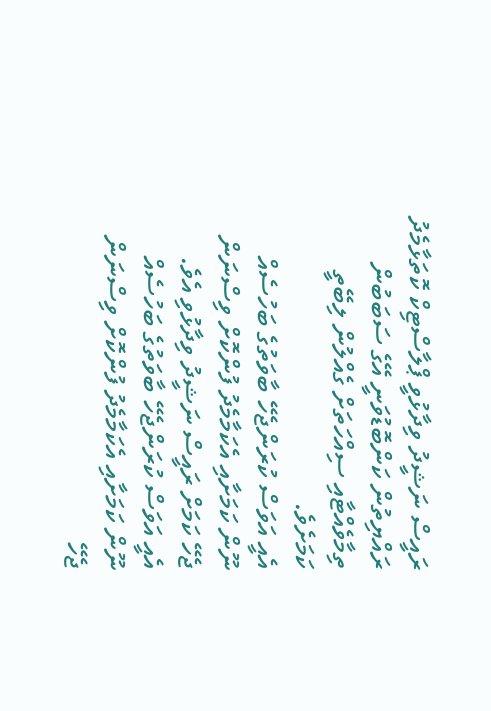ރައީސް ނަޝީދު ވިދާޅުވީ ޕްލާސްޓިކް ކޮތަޅާމެދު ރައްޔިތުން ކަންބޮޑުވަނީ އޭގެ ސަބަބުން ތިމާވެއްޓާއި ސިއްހަތަށް ގެއްލުން ލިބޭތީ ކަމަށެވެ.
އެއީ އަވަސް ކުރަންޖެހޭ ބާވަތުގެ ބަހުސެއް ނޫން ކަމަށާއި އެކަމާމެދު ފުންކޮށް ވިސްނަން ޖެހޭ ކަމަށް ރައީސް ނަޝީދު ވިދާޅުވި އެވެ.
އެއީ އަވަސް ކުރަންޖެހޭ ބާވަތުގެ ބަހުސެއް ނޫން ކަމަށާއި އެކަމާމެދު ފުންކޮށް ވިސްނަން ޖެހޭ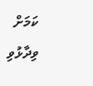ކަމަށް ވިދާޅުވި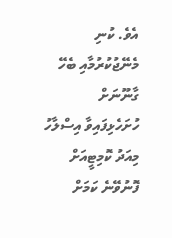އެވެ. ކުނި މެނޭޖުކުރުމާއި ބެހޭ ގާނޫނަށް ހުށަހެޅިފައިވާ އިސްލާހު މިއަދު ކޮމިޓީއަށް ފޮނުވޭނެ ކަމަށް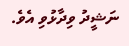ނަޝީދު ވިދާޅުވި އެވެ.